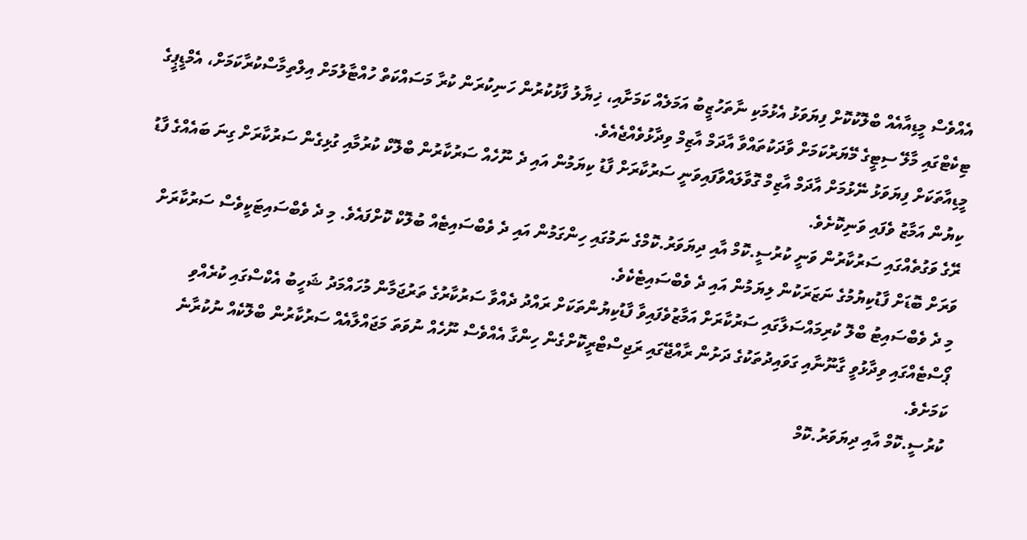އެއްވެސް މީޑިއާއެއް ބްލޮކުކޮށް ފިޔަވަޅު އެޅުމަކި ނާތަހުޒީބު އަމަލެއް ކަމަށާއި، ޚިޔާލު ފާޅުކުރުން ހަނިކުރަން ކުރާ މަސައްކަތް ހުއްޓާލުމަށް އިލްތިމާސްކުރާކަމަށް، އެމްޑީޕީގެ ޓިކެޓްގައި މާލޭ ސިޓީގެ މޭޔަރުކަމަށް ވާދަކުތައްވާ އާދަމް އާޒިމް ވިދާޅުވެއްޖެއެވެ.
މީޑިއާތަކަށް ފިޔަވަޅު ނޭޅުމަށް އާދަމް އާޒިމް ގޮވާލައްވާފައިވަނީ ސަރުކާރަށް ފާޑު ކިޔަމުން އައި ދެ ނޫހެއް ސަރުކާރުން ބްލޮކް ކުރުމާއި ގުޅިގެން ސަރުކާރަށް ގިނަ ބައެއްގެ ފާޑު ކިޔުން އަމާޒު ވެފައި ވަނިކޮށެވެ.
ރޭގެ ވަގުތެއްގައި ސަރުކާރުން ވަނީ ކުރުސީ.ކޮމް އާއި ދިޔަވަރު.ކޮމްގެ ނަމުގައި ހިންގަމުން އައި ދެ ވެބްސައިޓެއް ބުލޮކް ކޮށްފައެވެ. މި ދެ ވެބްސައިޓަކީވެސް ސަރުކާރަށް ވަރަށް ބޮޑަށް ފާޑުކިޔުމުގެ ނަޒަރަކުން ލިޔަމުން އައި ދެ ވެބްސައިޓެކެވެ.
މި ދެ ވެބްސައިޓު ބްލޮ ކުރިމައްސަލާގައި ސަރުކާރަށް އަމާޒުވެފައިވާ ފާޑުކިޔުންތަކަށް ރައްދު ދެއްވާ ސަރުކާރުގެ ތަރުޖަމާން މުހައްމަދު ޝަހީބު އެކްސްގައި ކުރެއްވި ޕޯސްޓެއްގައި ވިދާޅުވީ ގާނޫނާއި ގަވައިދުތަކުގެ ދަށުން ރާއްޖޭގައި ރަޖިސްޓްރީކޮށްގެން ހިންގާ އެއްވެސް ނޫހެއް ނުވަތަ މަޖައްލާއެއް ސަރުކާރުން ބްލޮކެއް ނުކުރާނެ ކަމަށެވެ.
ކުރުސީ.ކޮމް އާއި ދިޔަވަރު.ކޮމް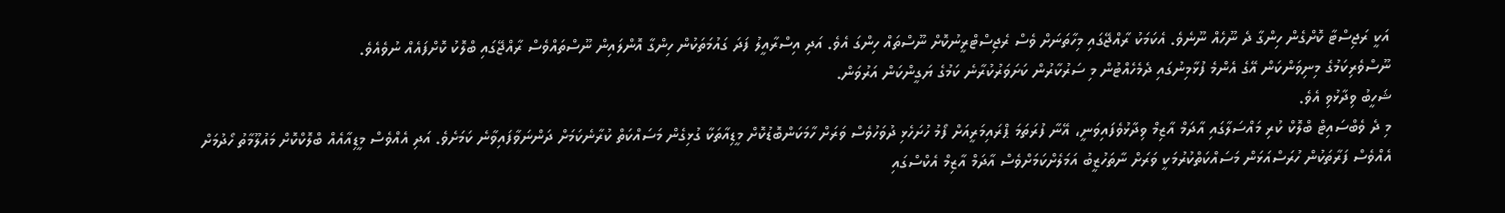އަކީ ރަޖިސްޓާ ކޮށްގެން ހިންގާ ދެ ނޫހެއް ނޫނެވެ. އެކަމަކު ރާއްޖޭގައި މިހާތަނަށް ވެސް ރެޖިސްޓްރީނުކޮށް ނޫސްތައް ހިންގަ އެވެ. އަދި އިސްރާއީލު ފަދަ ގައުމަތަކުން ހިންގާ އޮންލައިން ނޫސްތައްވެސް ރާއްޖޭގައި ބްލޮކު ކޮށްފައެއް ނުވެއެވެ.
ނޫސްވެރިކަމުގެ މިނިވަންކަން އޭގެ އެންމެ ފުޅާމިނުގައި ދެމެހެއްޓުން މި ސަރުކާރުން ކަށަވަރުކުރާނެ ކަމުގެ ޔަގީންކަން އަރުވަން.
ޝަހީބު ވިދާޅުވި އެވެ.
މި ދެ ވެބްސައިޓް ބްލޮކް ކުރި މައްސަލާގައި އާދަމް އާޒިމް ވިދާޅުވެފައިވަނީ، އޭނާ ފުރަތަމަ ޕްރައިމަރީއަށް ފޯމު ހުށަހެޅި ދުވަހުވެސް ވަރަށް ހާމަކަންބޮޑުކޮށް މީޑިއާތަކާ ގުޅިގެން މަސައްކަތް ކުރާނެކަމަށް ދަންނަވާފައިވާނެ ކަމަށެވެ. އަދި އެއްވެސް މީޑިއާއެއް ބްލޮކްކޮށް މައުލޫމާތު ހޯދުމަށް އެއްވެސް ފަރާތަކުން ހުރަސްއަޅަން މަސައްކަތްކުރުމަކީ ވަރަށް ނާތަހުޒީބު އަމަލެށްކަމަށްވެސް އާދަމް އާޒިމް އެކްސްގައި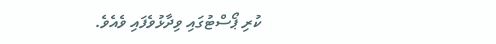ކުރި ޕޯސްޓުގައި ވިދާޅުވެފައި ވެއެވެ.